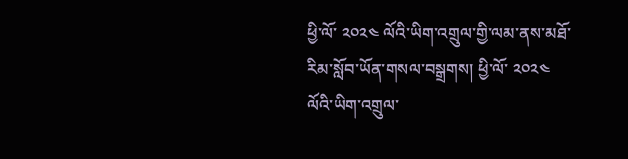ཕྱི་ལོ་ ༢༠༢༤ ལོའི་ཡིག་འགྲུལ་གྱི་ལམ་ནས་མཐོ་རིམ་སློབ་ཡོན་གསལ་བསྒྲགས། ཕྱི་ལོ་ ༢༠༢༤ ལོའི་ཡིག་འགྲུལ་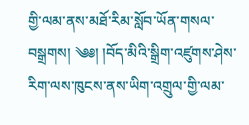གྱི་ལམ་ནས་མཐོ་རིམ་སློབ་ཡོན་གསལ་བསྒྲགས། ༄༅། །བོད་མིའི་སྒྲིག་འཛུགས་ཤེས་རིག་ལས་ཁུངས་ནས་ཡིག་འགྲུལ་གྱི་ལམ་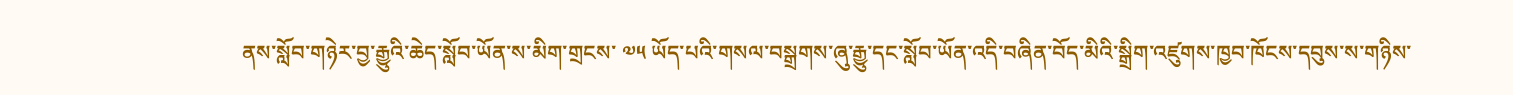ནས་སློབ་གཉེར་བྱ་རྒྱུའི་ཆེད་སློབ་ཡོན་ས་མིག་གྲངས་ ༧༥ ཡོད་པའི་གསལ་བསྒྲགས་ཞུ་རྒྱུ་དང་སློབ་ཡོན་འདི་བཞིན་བོད་མིའི་སྒྲིག་འཛུགས་ཁྱབ་ཁོངས་དབུས་ས་གཉིས་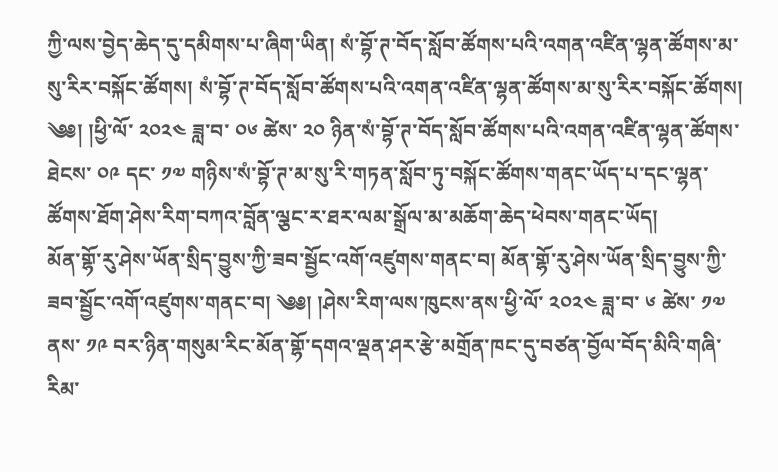ཀྱི་ལས་བྱེད་ཆེད་དུ་དམིགས་པ་ཞིག་ཡིན། སཾ་བྷོ་ཊ་བོད་སློབ་ཚོགས་པའི་འགན་འཛིན་ལྷན་ཚོགས་མ་སུ་རིར་བསྐོང་ཚོགས། སཾ་བྷོ་ཊ་བོད་སློབ་ཚོགས་པའི་འགན་འཛིན་ལྷན་ཚོགས་མ་སུ་རིར་བསྐོང་ཚོགས། ༄༅། །ཕྱི་ལོ་ ༢༠༢༤ ཟླ་བ་ ༠༦ ཚེས་ ༢༠ ཉིན་སཾ་བྷོ་ཊ་བོད་སློབ་ཚོགས་པའི་འགན་འཛིན་ལྷན་ཚོགས་ཐེངས་ ༠༩ དང་ ༡༧ གཉིས་སཾ་བྷོ་ཊ་མ་སུ་རི་གཏན་སློབ་ཏུ་བསྐོང་ཚོགས་གནང་ཡོད་པ་དང་ལྷན་ཚོགས་ཐོག་ཤེས་རིག་བཀའ་བློན་ལྕང་ར་ཐར་ལམ་སྒྲོལ་མ་མཆོག་ཆེད་ཕེབས་གནང་ཡོད།
མོན་གྷོ་རུ་ཤེས་ཡོན་སྲིད་བྱུས་ཀྱི་ཟབ་སྦྱོང་འགོ་འཛུགས་གནང་བ། མོན་གྷོ་རུ་ཤེས་ཡོན་སྲིད་བྱུས་ཀྱི་ཟབ་སྦྱོང་འགོ་འཛུགས་གནང་བ། ༄༅། །ཤེས་རིག་ལས་ཁུངས་ནས་ཕྱི་ལོ་ ༢༠༢༤ ཟླ་བ་ ༦ ཚེས་ ༡༧ ནས་ ༡༩ བར་ཉིན་གསུམ་རིང་མོན་གྷོ་དགའ་ལྡན་ཤར་རྩེ་མགྲོན་ཁང་དུ་བཙན་བྱོལ་བོད་མིའི་གཞི་རིམ་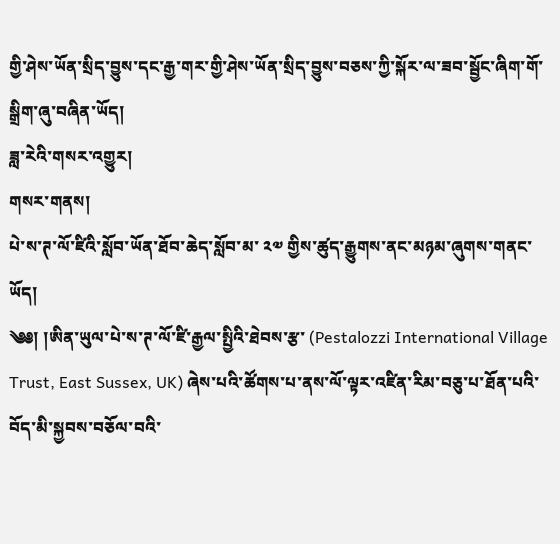གྱི་ཤེས་ཡོན་སྲིད་བྱུས་དང་རྒྱ་གར་གྱི་ཤེས་ཡོན་སྲིད་བྱུས་བཅས་ཀྱི་སྐོར་ལ་ཟབ་སྦྱོང་ཞིག་གོ་སྒྲིག་ཞུ་བཞིན་ཡོད།
ཟླ་རེའི་གསར་འགྱུར།
གསར་གནས།
པེ་ས་ཊ་ལོ་ཛིའི་སློབ་ཡོན་ཐོབ་ཆེད་སློབ་མ་ ༢༧ གྱིས་ཚུད་རྒྱུགས་ནང་མཉམ་ཞུགས་གནང་ཡོད།
༄༅། །ཨིན་ཡུལ་པེ་ས་ཊ་ལོ་ཛི་རྒྱལ་སྤྱིའི་ཐེབས་རྩ་ (Pestalozzi International Village Trust, East Sussex, UK) ཞེས་པའི་ཚོགས་པ་ནས་ལོ་ལྟར་འཛིན་རིམ་བཅུ་པ་ཐོན་པའི་བོད་མི་སྐྱབས་བཅོལ་བའི་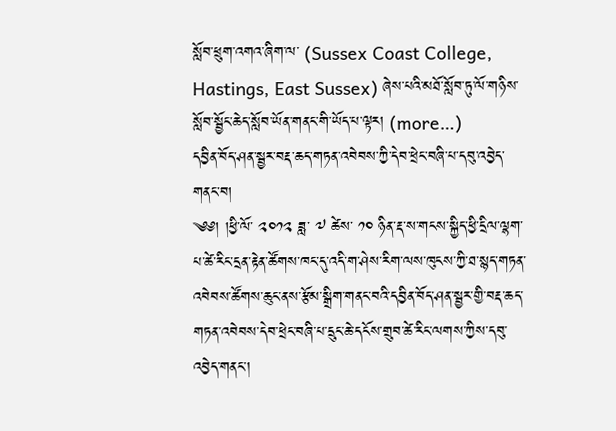སློབ་ཕྲུག་འགའ་ཞིག་ལ་ (Sussex Coast College, Hastings, East Sussex) ཞེས་པའི་མཐོ་སློབ་ཏུ་ལོ་གཉིས་སློབ་སྦྱོང་ཆེད་སློབ་ཡོན་གནང་གི་ཡོད་པ་ལྟར། (more…)
དབྱིན་བོད་ཤན་སྦྱར་བརྡ་ཆད་གཏན་འབེབས་ཀྱི་དེབ་ཕྲེང་བཞི་པ་དབུ་འབྱེད་གནང་བ།
༄༅། །ཕྱི་ལོ་ ༢༠༡༢ ཟླ་ ༧ ཚེས་ ༡༠ ཉིན་རྡ་ས་གངས་སྐྱིད་ཕྱི་དྲིལ་ལྷག་པ་ཚེ་རིང་དྲན་རྟེན་ཚོགས་ཁང་དུ་འདི་ག་ཤེས་རིག་ལས་ཁུངས་ཀྱི་ཐ་སྙད་གཏན་འབེབས་ཚོགས་ཆུང་ནས་རྩོམ་སྒྲིག་གནང་བའི་དབྱིན་བོད་ཤན་སྦྱར་གྱི་བརྡ་ཆད་གཏན་འབེབས་དེབ་ཕྲེང་བཞི་པ་དྲུང་ཆེ་དངོས་གྲུབ་ཚེ་རིང་ལགས་ཀྱིས་དབུ་འབྱེད་གནང་།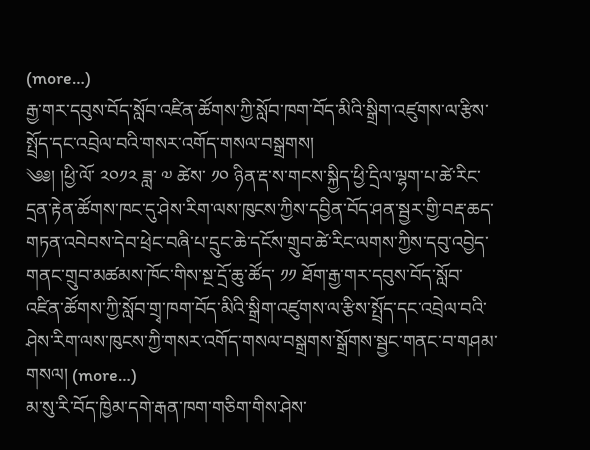(more…)
རྒྱ་གར་དབུས་བོད་སློབ་འཛིན་ཚོགས་ཀྱི་སློབ་ཁག་བོད་མིའི་སྒྲིག་འཛུགས་ལ་རྩིས་སྤྲོད་དང་འབྲེལ་བའི་གསར་འགོད་གསལ་བསྒྲགས།
༄༅། །ཕྱི་ལོ་ ༢༠༡༢ ཟླ་ ༧ ཚེས་ ༡༠ ཉིན་རྡ་ས་གངས་སྐྱིད་ཕྱི་དྲིལ་ལྷག་པ་ཚེ་རིང་དྲན་རྟེན་ཚོགས་ཁང་དུ་ཤེས་རིག་ལས་ཁུངས་ཀྱིས་དབྱིན་བོད་ཤན་སྦྱར་གྱི་བརྡ་ཆད་གཏན་འབེབས་དེབ་ཕྲེང་བཞི་པ་དྲུང་ཆེ་དངོས་གྲུབ་ཚེ་རིང་ལགས་ཀྱིས་དབུ་འབྱེད་གནང་གྲུབ་མཚམས་ཁོང་གིས་སྔ་དྲོ་ཆུ་ཚོད་ ༡༡ ཐོག་རྒྱ་གར་དབུས་བོད་སློབ་འཛིན་ཚོགས་ཀྱི་སློབ་གྲྭ་ཁག་བོད་མིའི་སྒྲིག་འཛུགས་ལ་རྩིས་སྤྲོད་དང་འབྲེལ་བའི་ཤེས་རིག་ལས་ཁུངས་ཀྱི་གསར་འགོད་གསལ་བསྒྲགས་སྒྲོགས་སྦྱང་གནང་བ་གཤམ་གསལ། (more…)
མ་སུ་རི་བོད་ཁྱིམ་དགེ་རྒན་ཁག་གཅིག་གིས་ཤེས་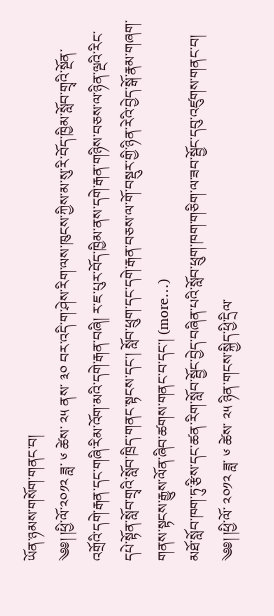ཡོན་ཉམས་གསོག་གནང་བ།
༄༅། །ཕྱི་ལོ་༢༠༡༢ ཟླ་ ༦ ཚེས་ ༢༥ ནས་ ༣༠ བར་འདི་ག་ཤེས་རིག་ལས་ཁུངས་ཀྱིས་མ་སུ་རི་བོད་ཁྱིམ་སློབ་གྲྭའི་སྔོན་འགྲོའི་དགེ་རྒན་དང་གཞི་རིམ་འོག་མའི་དགེ་རྒན་བཞི། ར་ཇ་པུར་བོད་ཁྱིམ་ནས་དགེ་རྒན་གཉིས་བཅས་ལ་ཉིན་ལྔའི་རིང་དཔེ་སྟོན་སློབ་གྲྭའི་སློབ་ཁྲིད་གནང་སྟངས་དང་། སློབ་ཕྲུག་དང་དགེ་རྒན་བཅས་ལ་གོ་བསྡུར་གྱི་ཉིན་རེའི་བྱེད་སྒོ་རྣམ་གཞག་གནས་སྟངས་རྒྱུས་ལོན་ཞིབ་ཚགས་གནང་བ་དང་། (more…)
མཐོ་སློབ་ཁག་ཏུ་རྩིས་དང་ཚན་རིག་སློབ་སྦྱོང་བྱེད་བཞིན་པའི་སློབ་ཕྲུག་ཁག་གཅིག་ལ་ཟབ་སྦྱོང་དབུ་འཛུགས་གནང་བ།
༄༅། །ཕྱི་ལོ་ ༢༠༡༢ ཟླ་ ༦ ཚེས་ ༢༥ ཉིན་གངས་སྐྱིད་ཕྱི་དྲིལ་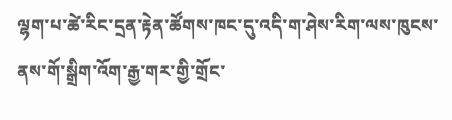ལྷག་པ་ཚེ་རིང་དྲན་རྟེན་ཚོགས་ཁང་དུ་འདི་ག་ཤེས་རིག་ལས་ཁུངས་ནས་གོ་སྒྲིག་འོག་རྒྱ་གར་གྱི་གྲོང་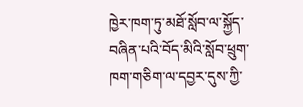ཁྱེར་ཁག་ཏུ་མཐོ་སློབ་ལ་སྐྱོད་བཞིན་པའི་བོད་མིའི་སློབ་ཕྲུག་ཁག་གཅིག་ལ་དབྱར་དུས་ཀྱི་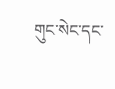གུང་སེང་དང་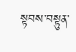སྟབས་བསྟུན་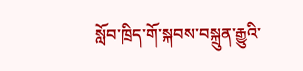སློབ་ཁྲིད་གོ་སྐབས་བསྐྲུན་རྒྱུའི་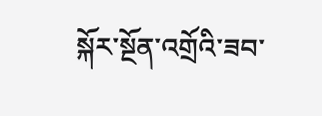སྐོར་སྔོན་འགྲོའི་ཟབ་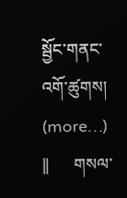སྦྱོང་གནང་འགོ་ཚུགས། (more…)
||      གསལ་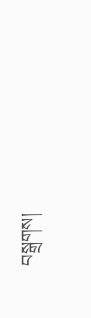བསྒྲགས།